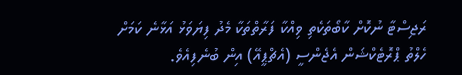ރަޖިސްޓާ ނުކޮށް ކާބޯތަކެތި ވިއްކާ ފަރާތްތަކާ މެދު ފިޔަވަޅު އަޅާނެ ކަމަށް ހެލްތު ޕްރޮޓެކްޝަން އެޖެންސީ (އެޗްޕީއޭ) އިން ބުނެފިއެވެ.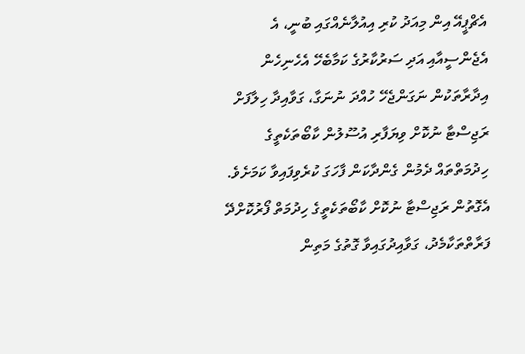އެޗްޕީއޭ އިން މިއަދު ކުރި އިއުލާނެއްގައި ބުނީ، އެ އެޖެންސީއާއި އަދި ސަރުކާރުގެ ކަމާބެހޭ އެހެނިހެން އިދާރާތަކުން ނަގަންޖެހޭ ހުއްދަ ނުނަގާ، ގަވާއިދާ ހިލާފަށް ރަޖިސްޓާ ނުކޮށް ވިޔަފާރި އުސޫލުން ކާބޯތަކެތީގެ ހިދުމަތްތައް ދެމުން ގެންދާކަން ފާހަގަ ކުރެވިފައިވާ ކަމަށެވެ. އެގޮތުން ރަޖިސްޓާ ނުކޮށް ކާބޯތަކެތީގެ ހިދުމަތް ފޯރުކޮށްދޭ ފަރާތްތަކާމެދު، ގަވާއިދުގައިވާ ގޮތުގެ މަތިން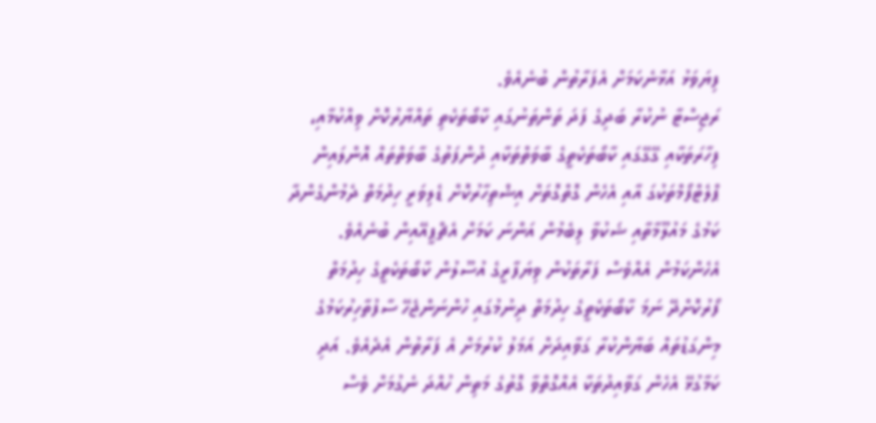ފިޔަވަޅު އަޅާނެކަމަށް އެފަރާތުން ބުނެއެވެ.
ރަޖިސްޓާ ނުކުރާ ބަދިގެ ފަދަ ތަންތަނުގައި ކާބޯތަކެތި ތައްޔާރުކޮށް ވިއްކުމާއި، ފިހާރަތަކާއި ގޭގޭގައި ކާބޯތަކެތީގެ ބާވަތްތަކާއި ދުންފަތުގެ ބާވަތްތައް އޮންލައިން ޕްލެޓްފޯމްތަކުގަ އާއި އެހެން ގޮތްގޮތަށް އިޝްތިހާރުކޮށް ޑެލިވަރީ ހިދުމަތް ދެމުންގެންދާ ކަމުގެ މައުލޫމާތާއި ޝަކުވާ ލިބެމުން އަންނަ ކަމަށް އެޗްޕީއޭއިން ބުނެއެވެ.
އެހެންކަމުން އެއްވެސް ފަރާތަކުން ވިޔަފާރީގެ އުސޫލުން ކާބޯތަކެތީގެ ހިދުމަތް ފޯރުކޮށްދޭ ނަމަ ކާބޯތަކެތީގެ ހިދުމަތް ދިނުމުގައި ހުންނަންޖެހޭ ސާފުތާހިރުކަމުގެ މިންގަޑުތައް ބަޔާންކުރާ ގަވާއިދަށް އަމަލު ކުރުމަށް އެ ފަރާތުން އެދެއެވެ. އަދި ކަމާގުޅޭ އެހެން ގަވާއިދުތަކާ އެއްގޮތްވާ ގޮތުގެ މަތިން ހުއްދަ ނެގުމަށް ވެސް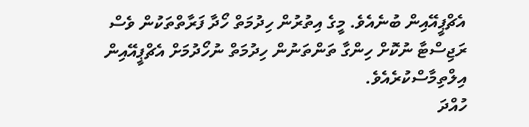އެޗްޕީއޭއިން ބުނެއެވެ. މީގެ އިތުރުން ހިދުމަތް ހޯދާ ފަރާތްތަކުން ވެސް ރަޖިސްޓާ ނުކޮށް ހިންގާ ތަންތަނުން ހިދުމަތް ނުހޯދުމަށް އެޗްޕީއޭއިން އިލްތިމާސްކުރެއެވެ.
ހުއްދަ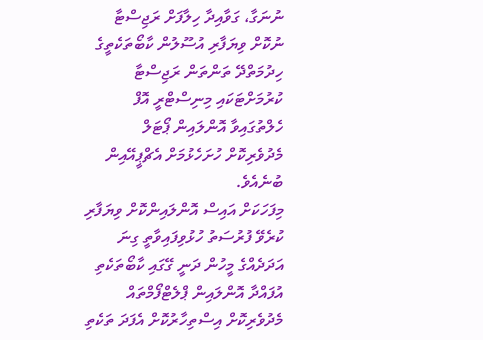ނުނަގާ، ގަވާއިދާ ހިލާފަށް ރަޖިސްޓާ ނުކޮށް ވިޔަފާރި އުސޫލުން ކާބޯތަކެތީގެ ހިދުމަތްދޭ ތަންތަން ރަޖިސްޓާ ކުރުމަށްޓަކައި މިނިސްޓްރީ އޮފް ހެލްތުގައިވާ އޮންލައިން ޕޯޓަލް މެދުވެރިކޮށް ހުށަހެޅުމަށް އެޗްޕީއޭއިން ބުނެއެވެ.
މިފަހަކަށް އައިސް އޮންލައިންކޮށް ވިޔަފާރި ކުރެވޭ ފުރުސަތު ހުޅުވިފައިވާތީ ގިނަ އަދަދެއްގެ މީހުން ދަނީ ގޭގައި ކާބޯތަކެތި އުފައްދާ އޮންލައިން ޕްލެޓްފޯމްތައް މެދުވެރިކޮށް އިސްތިހާރުކޮށް އެފަދަ ތަކެތި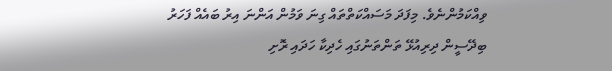ވިއްކަމުންނެވެ. މިފަދަ މަސައްކަތްތައް ގިނަ ވަމުން އަންނަ އިރު ބައެއް ފަހަރު ބިދޭސީން ދިރިއުޅޭ ތަންތަނުގައި ހެދިކާ ހަދައި ރޮށި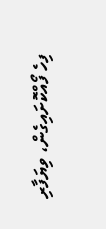ފިހެ ފޯއްކޮށައިގެން، ވިޔަފާރި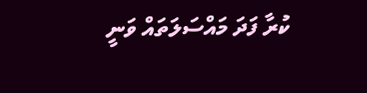ކުރާ ފަދަ މައްސަލަތައް ވަނީ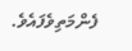ފެންމަތިވެފައެވެ.